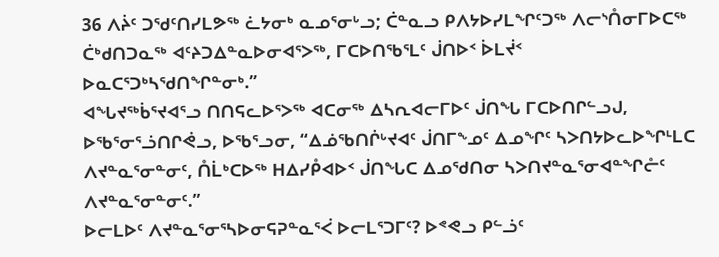36 ᐱᔩᑦ ᑐᖁᑦᑎᓯᒪᕗᖅ ᓛᔭᓂᒃ ᓇᓄᕐᓂᒡᓗ; ᑖᓐᓇᓗ ᑭᐱᔭᐅᓯᒪᖏᑦᑐᖅ ᐱᓕᔅᑍᓂᒥᐅᑕᖅ ᑖᒃᑯᑎᑐᓇᖅ ᐊᑦᔨᑐᐃᓐᓇᐅᓂᐊᕐᐳᖅ, ᒥᑕᐅᑎᖃᕐᒪᑦ ᒎᑎᐅᑉ ᐆᒪᔫᑉ ᐅᓇᑕᕐᑐᒃᓴᖁᑎᖏᓐᓂᒃ.”
ᐊᖓᔪᖅᑳᕐᔪᐊᕐᓗ ᑎᑎᕋᓚᐅᕐᐳᖅ ᐊᑕᓂᖅ ᐃᓴᕆᐊᓕᒥᐅᑦ ᒎᑎᖓ ᒥᑕᐅᑎᒋᓪᓗᒍ, ᐅᖃᕐᓂᕐᓘᑎᒋᕚᓗ, ᐅᖃᕐᓗᓂ, “ᐃᓅᖃᑎᒌᒡᔪᐊᑦ ᒎᑎᒥᖕᓄᑦ ᐃᓄᖏᑦ ᓴᐳᑎᔭᐅᓚᐅᖏᒻᒪᑕ ᐱᔪᓐᓇᕐᓂᓐᓂᑦ, ᑍᒫᒃᑕᐅᖅ ᕼᐃᓯᑬᐊᐅᑉ ᒎᑎᖓᑕ ᐃᓄᖁᑎᓂ ᓴᐳᑎᔪᓐᓇᕐᓂᐊᓐᖏᓔᑦ ᐱᔪᓐᓇᕐᓂᓐᓂᑦ.”
ᐅᓕᒪᐅᑦ ᐱᔪᓐᓇᕐᓂᕐᓴᐅᓂᕋᕈᓐᓇᕐᐹ ᐅᓕᒪᕐᑐᒥᑦ? ᐅᕝᕙᓗ ᑭᓪᓘᑦ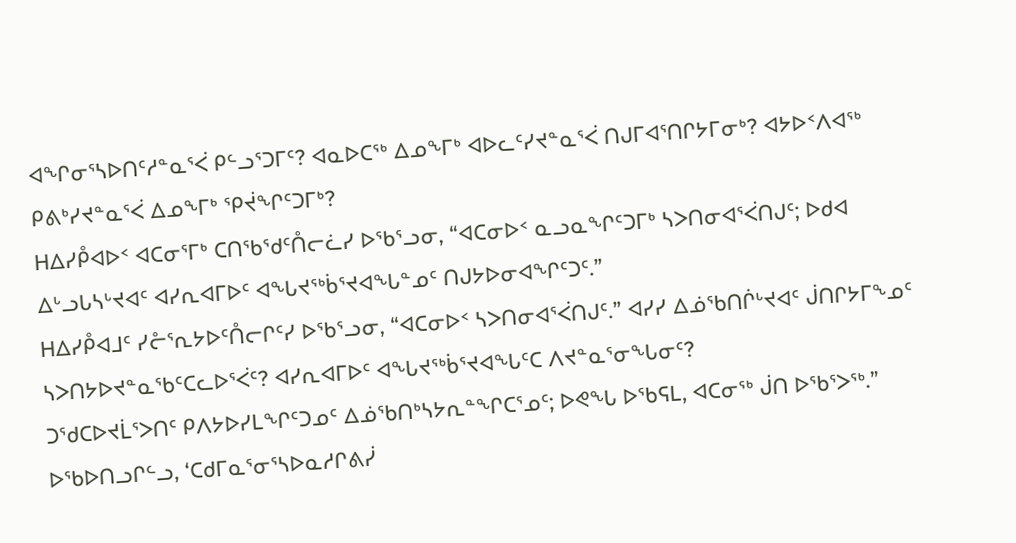ᐊᖏᓂᕐᓴᐅᑎᑦᓱᓐᓇᕐᐹ ᑭᓪᓗᕐᑐᒥᑦ? ᐊᓇᐅᑕᖅ ᐃᓄᖕᒥᒃ ᐊᐅᓚᑦᓯᔪᓐᓇᕐᐹ ᑎᒍᒥᐊᕐᑎᒋᔭᒥᓂᒃ? ᐊᔭᐅᑉᐱᐊᖅ ᑭᕕᒃᓯᔪᓐᓇᕐᐹ ᐃᓄᖕᒥᒃ ᕿᔫᖏᑦᑐᒥᒃ?
ᕼᐃᓯᑬᐊᐅᑉ ᐊᑕᓂᕐᒥᒃ ᑕᑎᖃᖁᑦᑍᓕᓛᓯ ᐅᖃᕐᓗᓂ, “ᐊᑕᓂᐅᑉ ᓇᓗᓇᖏᑦᑐᒥᒃ ᓴᐳᑎᓂᐊᕐᐹᑎᒍᑦ; ᐅᑯᐊ ᐃᒡᓗᒐᓴᒡᔪᐊᑦ ᐊᓯᕆᐊᒥᐅᑦ ᐊᖓᔪᖅᑳᕐᔪᐊᖓᓐᓄᑦ ᑎᒍᔭᐅᓂᐊᖏᑦᑐᑦ.”
ᕼᐃᓯᑬᐊᒧᑦ ᓯᓔᕐᕆᔭᐅᑦᑍᓕᒋᑦᓯ ᐅᖃᕐᓗᓂ, “ᐊᑕᓂᐅᑉ ᓴᐳᑎᓂᐊᕐᐹᑎᒍᑦ.” ᐊᓯᓯ ᐃᓅᖃᑎᒌᒡᔪᐊᑦ ᒎᑎᒋᔭᒥᖕᓄᑦ ᓴᐳᑎᔭᐅᔪᓐᓇᖃᑦᑕᓚᐅᕐᐹᑦ? ᐊᓯᕆᐊᒥᐅᑦ ᐊᖓᔪᖅᑳᕐᔪᐊᖓᑦᑕ ᐱᔪᓐᓇᕐᓂᖓᓂᑦ?
ᑐᖁᑕᐅᔪᒫᕐᐳᑎᑦ ᑭᐱᔭᐅᓯᒪᖏᑦᑐᓄᑦ ᐃᓅᖃᑎᒃᓴᔭᕆᓐᖏᑕᕐᓄᑦ; ᐅᕙᖓ ᐅᖃᕋᒪ, ᐊᑕᓂᖅ ᒎᑎ ᐅᖃᕐᐳᖅ.”
ᐅᖃᐅᑎᓗᒋᓪᓗ, ‘ᑕᑯᒥᓇᕐᓂᕐᓴᐅᓇᓱᒋᕕᓰ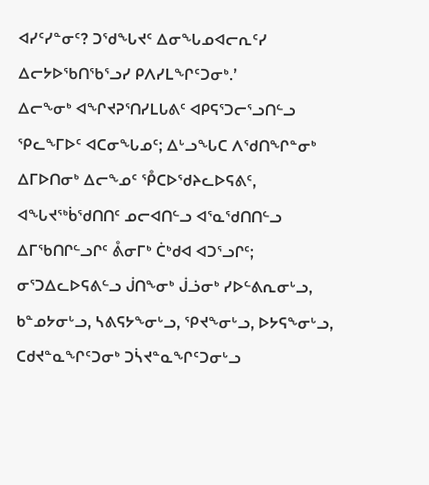ᐊᓯᑦᓯᓐᓂᑦ? ᑐᖁᖓᔪᑦ ᐃᓂᖓᓄᐊᓕᕆᑦᓯ ᐃᓕᔭᐅᖃᑎᖃᕐᓗᓯ ᑭᐱᓯᒪᖏᑦᑐᓂᒃ.’
ᐃᓕᖕᓂᒃ ᐊᖏᔪᕈᕐᑎᓯᒪᒐᕕᑦ ᐊᑭᕋᕐᑐᓕᕐᓗᑎᓪᓗ ᕿᓚᖕᒥᐅᑦ ᐊᑕᓂᖓᓄᑦ; ᐃᒡᓗᖓᑕ ᐱᖁᑎᖏᓐᓂᒃ ᐃᒥᐅᑎᓂᒃ ᐃᓕᖕᓄᑦ ᕾᑕᐅᖁᔨᓚᐅᕋᕕᑦ, ᐊᖓᔪᖅᑳᖁᑎᑎᑦ ᓄᓕᐊᑎᓪᓗ ᐊᕐᓇᖁᑎᑎᓪᓗ ᐃᒥᖃᑎᒋᓪᓗᒋᑦ ᕔᓂᒥᒃ ᑖᒃᑯᐊ ᐊᑐᕐᓗᒋᑦ; ᓂᕐᑐᐃᓚᐅᕋᕕᓪᓗ ᒎᑎᖕᓂᒃ ᒎᓘᓂᒃ ᓯᐅᓪᕕᕆᓂᒡᓗ, ᑲᓐᓄᔭᓂᒡᓗ, ᓴᕕᕋᔭᖕᓂᒡᓗ, ᕿᔪᖕᓂᒡᓗ, ᐅᔭᕋᖕᓂᒡᓗ, ᑕᑯᔪᓐᓇᖏᑦᑐᓂᒃ ᑐᓵᔪᓐᓇᖏᑦᑐᓂᒡᓗ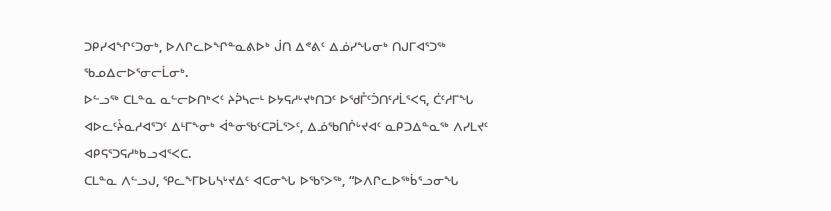ᑐᑭᓯᐊᖏᑦᑐᓂᒃ, ᐅᐱᒋᓚᐅᖏᓐᓇᕕᐅᒃ ᒎᑎ ᐃᕝᕕᑦ ᐃᓅᓯᖓᓂᒃ ᑎᒍᒥᐊᕐᑐᖅ ᖃᓄᐃᓕᐅᕐᓂᓕᒫᓂᒃ.
ᐅᓪᓗᖅ ᑕᒪᓐᓇ ᓇᓪᓕᐅᑎᒃᐸᑦ ᔨᕉᓴᓕᒻ ᐅᔭᕋᓱᒡᔪᒃᑎᑐᑦ ᐅᖁᒤᑦᑑᑎᑦᓱᒫᕐᐸᕋ, ᑖᑦᓱᒥᖓ ᐊᐅᓚᑦᔧᓇᓱᐊᕐᑐᑦ ᐃᒻᒥᖕᓂᒃ ᐋᓐᓂᖃᑦᑕᕈᒫᕐᐳᑦ, ᐃᓅᖃᑎᒌᒡᔪᐊᑦ ᓇᑭᑐᐃᓐᓇᖅ ᐱᓯᒪᔪᑦ ᐊᑭᕋᕐᑐᕋᓱᒃᑲᓗᐊᕐᐸᑕ.
ᑕᒪᓐᓇ ᐱᓪᓗᒍ, ᕿᓚᖕᒥᐅᒐᓴᒡᔪᐃᑦ ᐊᑕᓂᖓ ᐅᖃᕐᐳᖅ, “ᐅᐱᒋᓚᐅᖅᑳᕐᓗᓂᖓ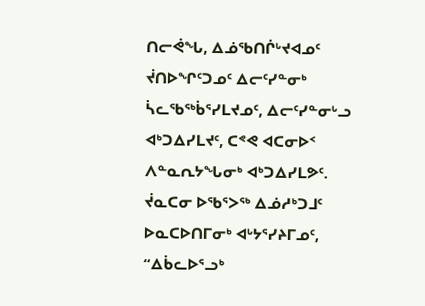ᑎᓕᕚᖓ, ᐃᓅᖃᑎᒌᒡᔪᐊᓄᑦ ᔫᑎᐅᖏᑦᑐᓄᑦ ᐃᓕᑦᓯᓐᓂᒃ ᓵᓚᖃᖅᑳᕐᓯᒪᔪᓄᑦ, ᐃᓕᑦᓯᓐᓂᒡᓗ ᐊᒃᑐᐃᓯᒪᔪᑦ, ᑕᕝᕙ ᐊᑕᓂᐅᑉ ᐱᓐᓇᕆᔭᖓᓂᒃ ᐊᒃᑐᐃᓯᒪᕗᑦ.
ᔫᓇᑕᓂ ᐅᖃᕐᐳᖅ ᐃᓅᓱᒃᑐᒧᑦ ᐅᓇᑕᐅᑎᒥᓂᒃ ᐊᒡᔭᕐᓯᔨᒥᓄᑦ, “ᐃᑳᓚᐅᕐᓗᒃ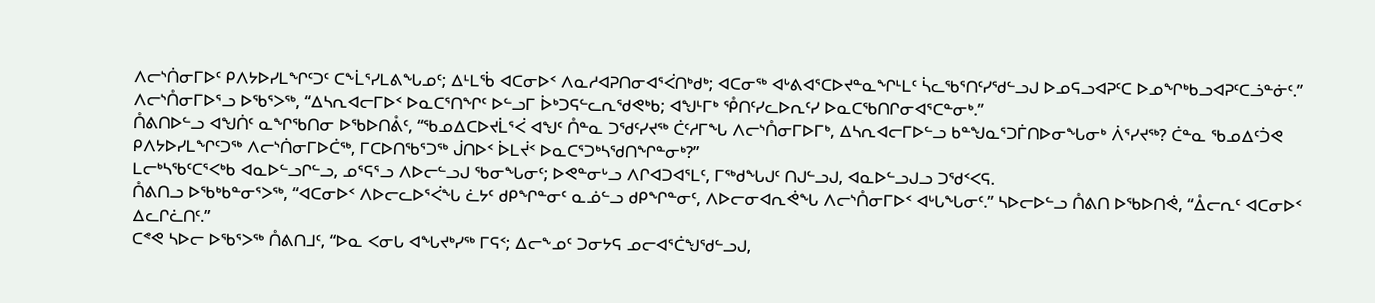ᐱᓕᔅᑏᓂᒥᐅᑦ ᑭᐱᔭᐅᓯᒪᖏᑦᑐᑦ ᑕᖕᒫᕐᓯᒪᕕᖓᓄᑦ; ᐃᒻᒪᖄ ᐊᑕᓂᐅᑉ ᐱᓇᓱᐊᕈᑎᓂᐊᕐᐹᑎᒃᑯᒃ; ᐊᑕᓂᖅ ᐊᒡᕕᐊᕐᑕᐅᔪᓐᓇᖏᒻᒪᑦ ᓵᓚᖃᕐᑎᑦᓯᖁᓪᓗᒍ ᐅᓄᕋᓗᐊᕈᑦᑕ ᐅᓄᖏᒃᑲᓗᐊᕈᑦᑕᓘᓐᓃᑦ.”
ᐱᓕᔅᑍᓂᒥᐅᕐᓗ ᐅᖃᕐᐳᖅ, “ᐃᓴᕆᐊᓕᒥᐅᑉ ᐅᓇᑕᕐᑎᖏᑦ ᐅᓪᓗᒥ ᐆᒃᑐᕋᓪᓚᕆᖁᕙᒃᑲ; ᐊᖑᒻᒥᒃ ᕾᑎᑦᓯᓚᐅᕆᑦᓯ ᐅᓇᑕᖃᑎᒋᓂᐊᕐᑕᓐᓂᒃ.”
ᑍᕕᑎᐅᓪᓗ ᐊᖑᑏᑦ ᓇᖏᖃᑎᓂ ᐅᖃᐅᑎᕔᑦ, “ᖃᓄᐃᑕᐅᔪᒫᕐᐹ ᐊᖑᑦ ᑍᓐᓇ ᑐᖁᑦᓯᔪᖅ ᑖᑦᓱᒥᖓ ᐱᓕᔅᑍᓂᒥᐅᒥᒃ, ᐃᓴᕆᐊᓕᒥᐅᓪᓗ ᑲᓐᖑᓇᕐᑐᒦᑎᐅᓂᖓᓂᒃ ᐲᕐᓯᔪᖅ? ᑖᓐᓇ ᖃᓄᐃᑦᑑᕙ ᑭᐱᔭᐅᓯᒪᖏᑦᑐᖅ ᐱᓕᔅᑏᓂᒥᐅᑖᖅ, ᒥᑕᐅᑎᖃᕐᑐᖅ ᒎᑎᐅᑉ ᐆᒪᔫᑉ ᐅᓇᑕᕐᑐᒃᓴᖁᑎᖏᓐᓂᒃ?”
ᒪᓕᒃᓴᖃᑦᑕᕐᐸᒃᑲ ᐊᓇᐅᓪᓗᒋᓪᓗ, ᓄᕐᕋᕐᓗ ᐱᐅᓕᓪᓗᒍ ᖃᓂᖓᓂᑦ; ᐅᕙᓐᓂᒡᓗ ᐱᒋᐊᑐᐊᕐᒪᑦ, ᒥᖅᑯᖓᒍᑦ ᑎᒍᓪᓗᒍ, ᐊᓇᐅᓪᓗᒍᓗ ᑐᖁᑉᐸᕋ.
ᑍᕕᑎᓗ ᐅᖃᒃᑲᓐᓂᕐᐳᖅ, “ᐊᑕᓂᐅᑉ ᐱᐅᓕᓚᐅᕐᐹᖓ ᓛᔭᑦ ᑯᑭᖏᓐᓂᑦ ᓇᓅᓪᓗ ᑯᑭᖏᓐᓂᑦ, ᐱᐅᓕᓂᐊᕆᕚᖓ ᐱᓕᔅᑍᓂᒥᐅᑉ ᐊᒡᒐᖓᓂᑦ.” ᓴᐅᓕᐅᓪᓗ ᑍᕕᑎ ᐅᖃᐅᑎᕚ, “ᐂᓕᕆᑦ ᐊᑕᓂᐅᑉ ᐃᓚᒋᓛᑎᑦ.”
ᑕᕝᕙ ᓴᐅᓕ ᐅᖃᕐᐳᖅ ᑍᕕᑎᒧᑦ, “ᐅᓇ ᐸᓂᒐ ᐊᖓᔪᒃᓯᖅ ᒥᕋᑉ; ᐃᓕᖕᓄᑦ ᑐᓂᔭᕋ ᓄᓕᐊᕐᑖᖑᖁᓪᓗᒍ,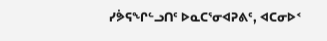ᓯᕘᕋᖏᓪᓗᑎᑦ ᐅᓇᑕᕐᓂᐊᕈᕕᑦ, ᐊᑕᓂᐅᑉ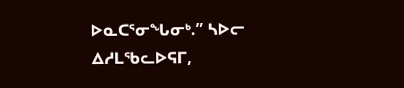ᐅᓇᑕᕐᓂᖓᓂᒃ.” ᓴᐅᓕ ᐃᓱᒪᖃᓚᐅᕋᒥ,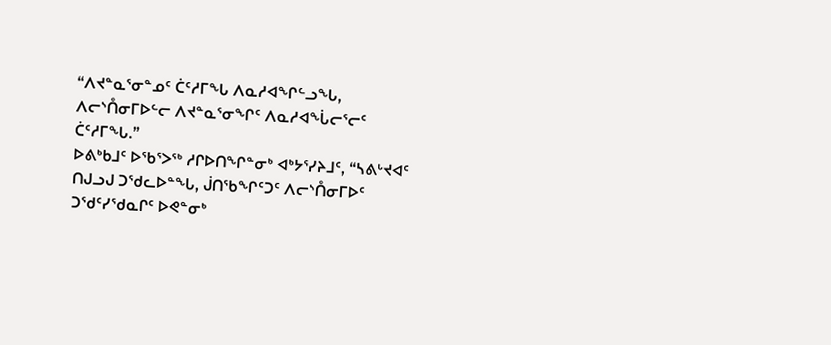“ᐱᔪᓐᓇᕐᓂᓐᓄᑦ ᑖᑦᓱᒥᖓ ᐱᓇᓱᐊᖏᓪᓗᖓ, ᐱᓕᔅᑍᓂᒥᐅᓪᓕ ᐱᔪᓐᓇᕐᓂᖏᑦ ᐱᓇᓱᐊᖔᓕᕐᓕᑦ ᑖᑦᓱᒥᖓ.”
ᐅᕕᒃᑲᒧᑦ ᐅᖃᕐᐳᖅ ᓱᒋᐅᑎᖏᓐᓂᒃ ᐊᒃᔭᕐᓯᔨᒧᑦ, “ᓴᕕᒡᔪᐊᑦ ᑎᒍᓗᒍ ᑐᖁᓚᐅᓐᖓ, ᒎᑎᖃᖏᑦᑐᑦ ᐱᓕᔅᑍᓂᒥᐅᑦ ᑐᖁᑦᓯᖁᓇᒋᑦ ᐅᕙᓐᓂᒃ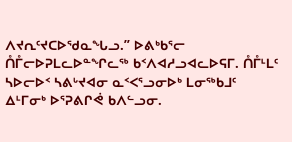ᐱᔪᕆᑦᔪᑕᐅᖁᓇᖓᓗ.” ᐅᕕᒃᑲᕐᓕ ᑍᒤᓕᐅᕈᒪᓚᐅᓐᖏᓚᖅ ᑲᑉᐱᐊᓱᓗᐊᓚᐅᕋᒥ. ᑍᒤᒻᒪᑦ ᓴᐅᓕᐅᑉ ᓴᕕᒡᔪᐊᓂ ᓇᑉᐸᕐᓗᓂᐅᒃ ᒪᓂᖅᑲᒧᑦ ᐃᒻᒥᓂᒃ ᐅᕐᕈᕕᒋᕚ ᑲᐱᓪᓗᓂ.